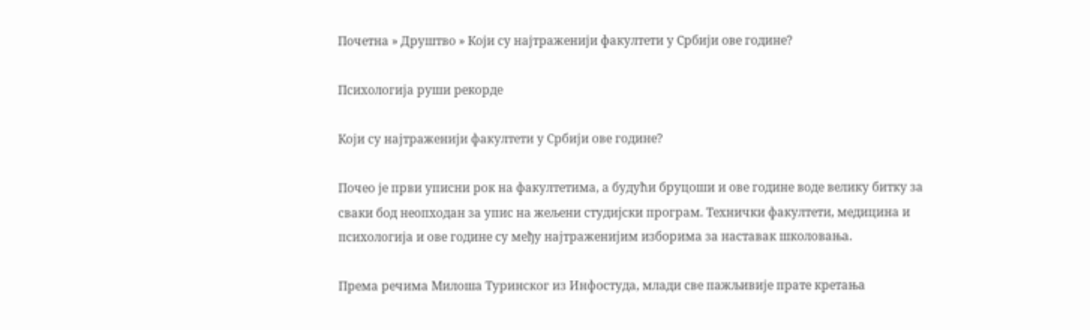Почетна » Друштво » Који су најтраженији факултети у Србији ове године?

Психологија руши рекорде

Који су најтраженији факултети у Србији ове године?

Почео је први уписни рок на факултетима, а будући бруцоши и ове године воде велику битку за сваки бод неопходан за упис на жељени студијски програм. Технички факултети, медицина и психологија и ове године су међу најтраженијим изборима за наставак школовања.

Према речима Милоша Туринског из Инфостуда, млади све пажљивије прате кретања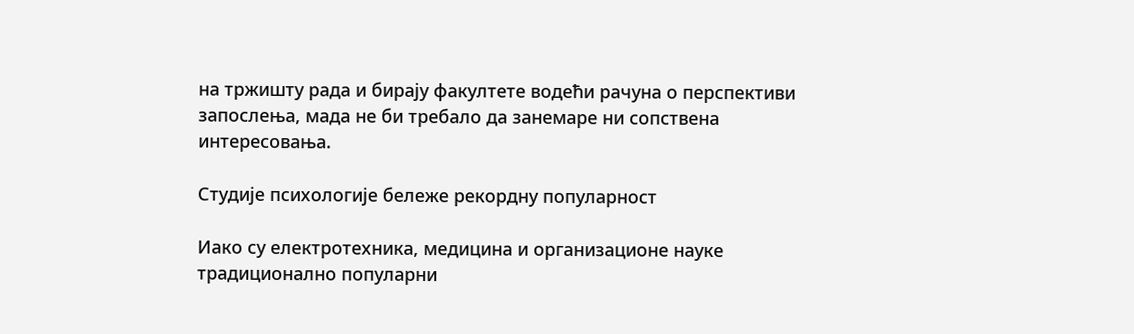на тржишту рада и бирају факултете водећи рачуна о перспективи запослења, мада не би требало да занемаре ни сопствена интересовања.

Студије психологије бележе рекордну популарност

Иако су електротехника, медицина и организационе науке традиционално популарни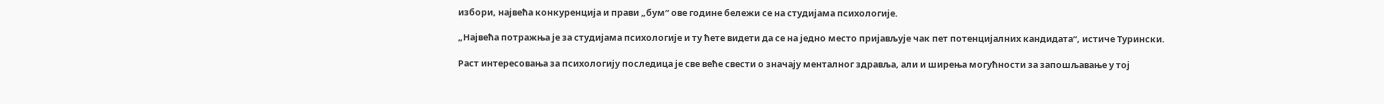избори, највећа конкуренција и прави „бум“ ове године бележи се на студијама психологије.

„Највећа потражња је за студијама психологије и ту ћете видети да се на једно место пријављује чак пет потенцијалних кандидата“, истиче Турински.

Раст интересовања за психологију последица је све веће свести о значају менталног здравља, али и ширења могућности за запошљавање у тој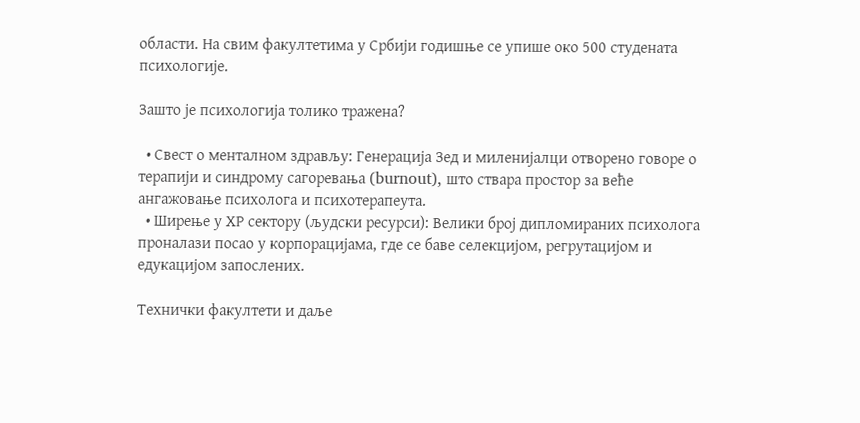области. На свим факултетима у Србији годишње се упише око 500 студената психологије.

Зашто је психологија толико тражена?

  • Свест о менталном здрављу: Генерација Зед и миленијалци отворено говоре о терапији и синдрому сагоревања (burnout), што ствара простор за веће ангажовање психолога и психотерапеута.
  • Ширење у ХР сектору (људски ресурси): Велики број дипломираних психолога проналази посао у корпорацијама, где се баве селекцијом, регрутацијом и едукацијом запослених.

Технички факултети и даље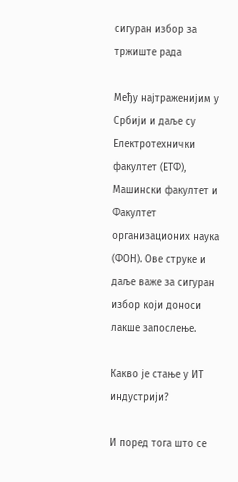сигуран избор за тржиште рада

Међу најтраженијим у Србији и даље су Електротехнички факултет (ЕТФ), Машински факултет и Факултет организационих наука (ФОН). Ове струке и даље важе за сигуран избор који доноси лакше запослење.

Какво је стање у ИТ индустрији?

И поред тога што се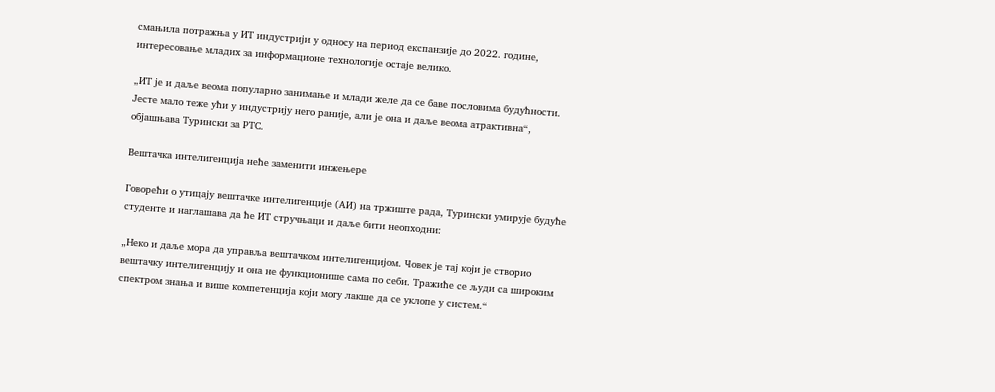смањила потражња у ИТ индустрији у односу на период експанзије до 2022. године, интересовање младих за информационе технологије остаје велико.

„ИТ је и даље веома популарно занимање и млади желе да се баве пословима будућности. Јесте мало теже ући у индустрију него раније, али је она и даље веома атрактивна“, објашњава Турински за РТС.

Вештачка интелигенција неће заменити инжењере

Говорећи о утицају вештачке интелигенције (АИ) на тржиште рада, Турински умирује будуће студенте и наглашава да ће ИТ стручњаци и даље бити неопходни:

„Неко и даље мора да управља вештачком интелигенцијом. Човек је тај који је створио вештачку интелигенцију и она не функционише сама по себи. Тражиће се људи са широким спектром знања и више компетенција који могу лакше да се уклопе у систем.“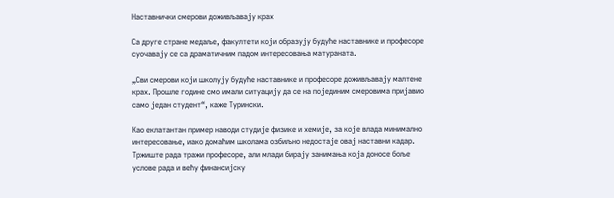Наставнички смерови доживљавају крах

Са друге стране медаље, факултети који образују будуће наставнике и професоре суочавају се са драматичним падом интересовања матураната.

„Сви смерови који школују будуће наставнике и професоре доживљавају малтене крах. Прошле године смо имали ситуацију да се на појединим смеровима пријавио само један студент“, каже Турински.

Као еклатантан пример наводи студије физике и хемије, за које влада минимално интересовање, иако домаћим школама озбиљно недостаје овај наставни кадар. Тржиште рада тражи професоре, али млади бирају занимања која доносе боље услове рада и већу финансијску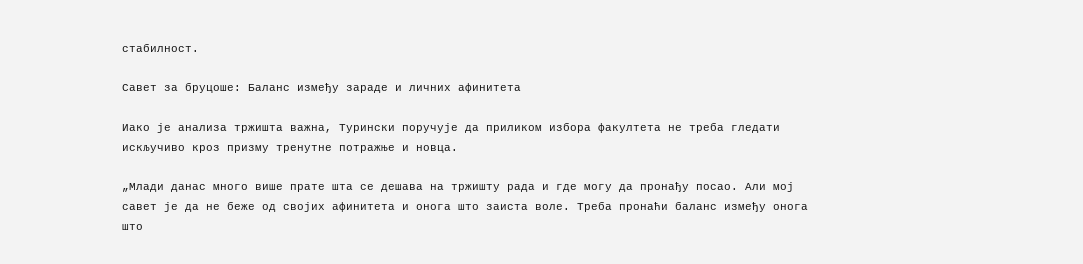стабилност.

Савет за бруцоше: Баланс између зараде и личних афинитета

Иако је анализа тржишта важна, Турински поручује да приликом избора факултета не треба гледати искључиво кроз призму тренутне потражње и новца.

„Млади данас много више прате шта се дешава на тржишту рада и где могу да пронађу посао. Али мој савет је да не беже од својих афинитета и онога што заиста воле. Треба пронаћи баланс између онога што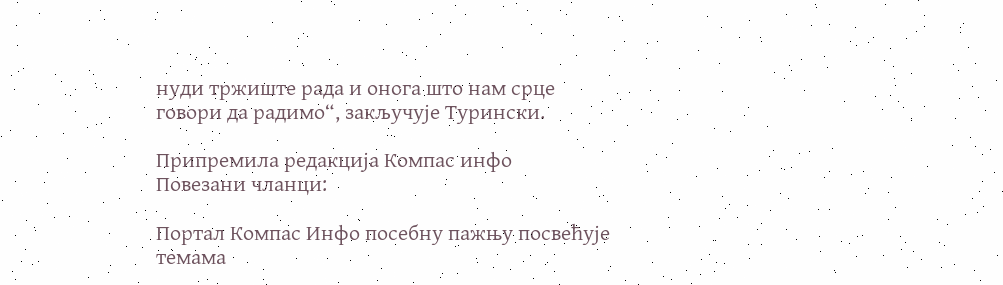нуди тржиште рада и онога што нам срце говори да радимо“, закључује Турински.

Припремила редакција Компас инфо
Повезани чланци:

Портал Компас Инфо посебну пажњу посвећује темама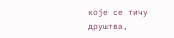које се тичу друштва,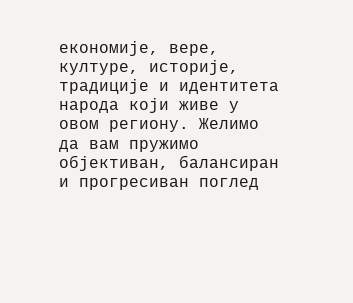економије, вере, културе, историје, традиције и идентитета народа који живе у овом региону. Желимо да вам пружимо објективан, балансиран и прогресиван поглед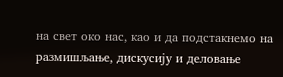на свет око нас, као и да подстакнемо на размишљање, дискусију и деловање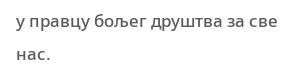у правцу бољег друштва за све нас.